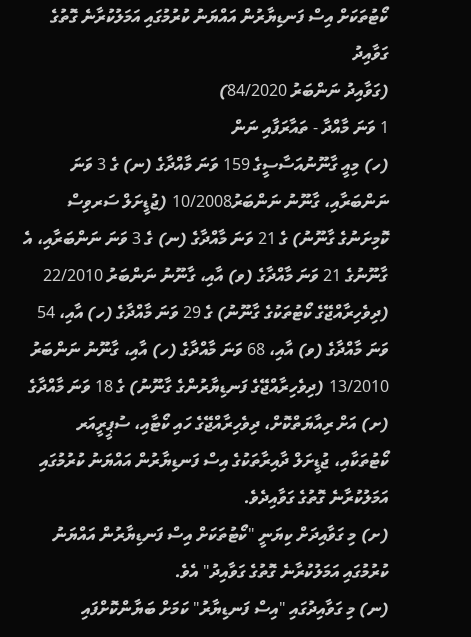ކޯޓުތަކަށް އިސް ފަނޑިޔާރުން އައްޔަނު ކުރުމުގައި އަމަލުކުރާނެ ގޮތުގެ ގަވާއިދު
(ގަވާއިދު ނަންބަރު 84/2020)
1 ވަނަ މާއްދާ - ތައާރަފާއި ނަން
(ހ) މިއީ ގާނޫނުއަސާސީގެ 159 ވަނަ މާއްދާގެ (ނ) ގެ 3 ވަނަ ނަންބަރާއި، ގާނޫނު ނަންބަރު10/2008 (ޖުޑީށަލް ސަރވިސް ކޮމިށަނުގެ ގާނޫނު) ގެ 21 ވަނަ މާއްދާގެ (ނ) ގެ 3 ވަނަ ނަންބަރާއި، އެ ގާނޫނުގެ 21 ވަނަ މާއްދާގެ (ވ) އާއި، ގާނޫނު ނަންބަރު 22/2010 (ދިވެހިރާއްޖޭގެ ކޯޓުތަކުގެ ގާނޫނު) ގެ 29 ވަނަ މާއްދާގެ (ހ) އާއި، 54 ވަނަ މާއްދާގެ (ވ) އާއި، 68 ވަނަ މާއްދާގެ (ހ) އާއި، ގާނޫނު ނަންބަރު 13/2010 (ދިވެހިރާއްޖޭގެ ފަނޑިޔާރުންގެ ގާނޫނު) ގެ 18 ވަނަ މާއްދާގެ (ށ) އަށް ރިއާޔަތްކޮށް، ދިވެހިރާއްޖޭގެ ހައި ކޯޓާއި، ސުޕީރީއަރ ކޯޓުތަކާއި، ޖުޑީށަލް ދާއިރާތަކުގެ އިސް ފަނޑިޔާރުން އައްޔަނު ކުރުމުގައި އަމަލުކުރާނެ ގޮތުގެ ގަވާއިދެވެ.
(ށ) މި ގަވާއިދަށް ކިޔަނީ "ކޯޓުތަކަށް އިސް ފަނޑިޔާރުން އައްޔަނު ކުރުމުގައި އަމަލުކުރާނެ ގޮތުގެ ގަވާއިދު" އެވެ.
(ނ) މި ގަވާއިދުގައި "އިސް ފަނޑިޔާރު" ކަމަށް ބަޔާންކޮށްފައި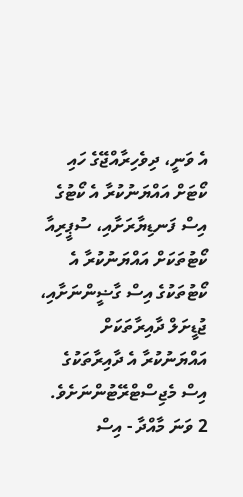އެ ވަނީ، ދިވެހިރާއްޖޭގެ ހައި ކޯޓަށް އައްޔަނުކުރާ އެ ކޯޓުގެ އިސް ފަނޑިޔާރަށާއި، ސުޕީރިއާ ކޯޓުތަކަށް އައްޔަނުކުރާ އެ ކޯޓުތަކުގެ އިސް ގާޟީންނަށާއި، ޖުޑީށަލް ދާއިރާތަކަށް އައްޔަނުކުރާ އެ ދާއިރާތަކުގެ އިސް މެޖިސްޓްރޭޓުންނަށެވެ.
2 ވަނަ މާއްދާ - އިސް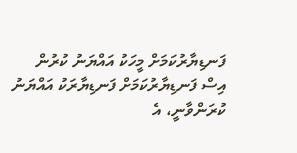ފަނޑިޔާރުކަމަށް މީހަކު އައްޔަނު ކުރުން
އިސް ފަނޑިޔާރުކަމަށް ފަނޑިޔާރަކު އައްޔަނު ކުރަންވާނީ، އެ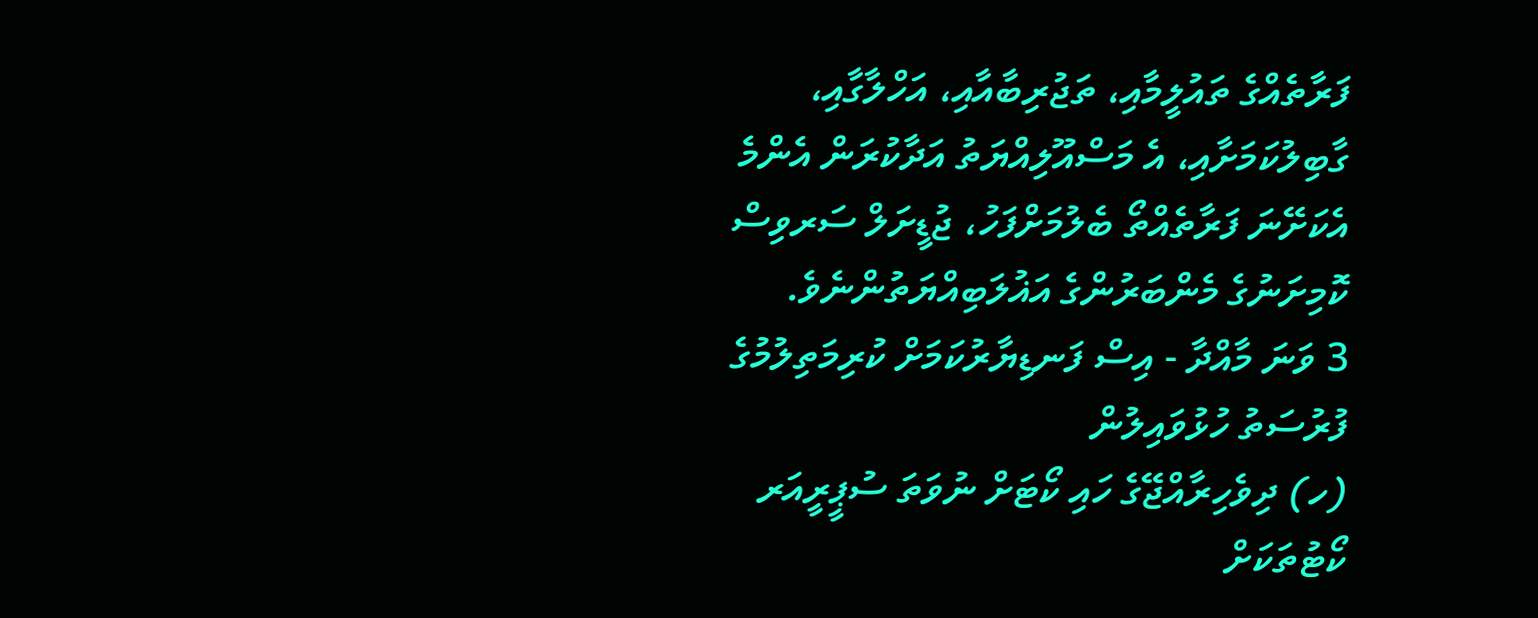ފަރާތެއްގެ ތައުލީމާއި، ތަޖުރިބާއާއި، އަހްލާގާއި، ގާބިލުކަމަށާއި، އެ މަސްއޫލިއްޔަތު އަދާކުރަން އެންމެ އެކަށޭނަ ފަރާތެއްތޯ ބެލުމަށްފަހު، ޖުޑީށަލް ސަރވިސް ކޮމިށަނުގެ މެންބަރުންގެ އަޣުލަބިއްޔަތުންނެވެ.
3 ވަނަ މާއްދާ - އިސް ފަނޑިޔާރުކަމަށް ކުރިމަތިލުމުގެ ފުރުސަތު ހުޅުވައިލުން
(ހ) ދިވެހިރާއްޖޭގެ ހައި ކޯޓަށް ނުވަތަ ސުޕީރީއަރ ކޯޓުތަކަށް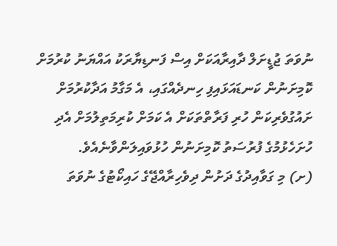ނުވަތަ ޖުޑީށަލް ދާއިރާއަކަށް އިސް ފަނޑިޔާރަކު އައްޔަނު ކުރުމަށް ކޮމިށަނުން ކަނޑައަޅައިފި ހިނދެއްގައި، އެ މަގާމު އަދާކުރުމަށް ށައުގުވެރިކަން ހުރި ފަރާތްތަކަށް އެ ކަމަށް ކުރިމަތިލުމަށް އެދި ހުށަހެޅުމުގެ ފުރުސަތު ކޮމިށަނުން ހުޅުވައިލަންވާނެއެވެ.
(ށ) މި ގަވާއިދުގެ ދަށުން ދިވެހިރާއްޖޭގެ ހައިކޯޓުގެ ނުވަތަ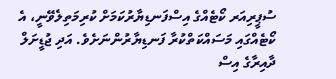ސުޕީރިއަރ ކޯޓެއްގެ އިސްފަނޑިޔާރުކަމަށް ކުރިމަތިލެވޭނީ، އެ ކޯޓެއްގައި މަސައްކަތްކުރާ ފަނޑިޔާރުންނަށެވެ. އަދި ޖުޑީށަލް ދާއިރާގެ އިސް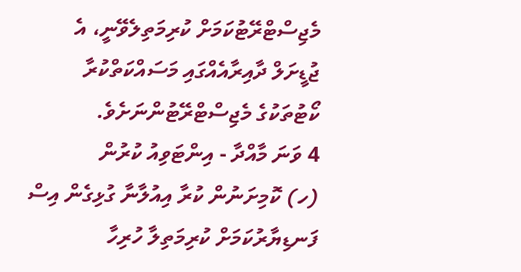މެޖިސްޓްރޭޓުކަމަށް ކުރިމަތިލެވޭނީ، އެ ޖުޑީށަލް ދާއިރާއެއްގައި މަސައްކަތްކުރާ ކޯޓުތަކުގެ މެޖިސްޓްރޭޓުންނަށެވެ.
4 ވަނަ މާއްދާ - އިންޓަވިއު ކުރުން
(ހ) ކޮމިށަނުން ކުރާ އިއުލާނާ ގުޅިގެން އިސް ފަނޑިޔާރުކަމަށް ކުރިމަތިލާ ހުރިހާ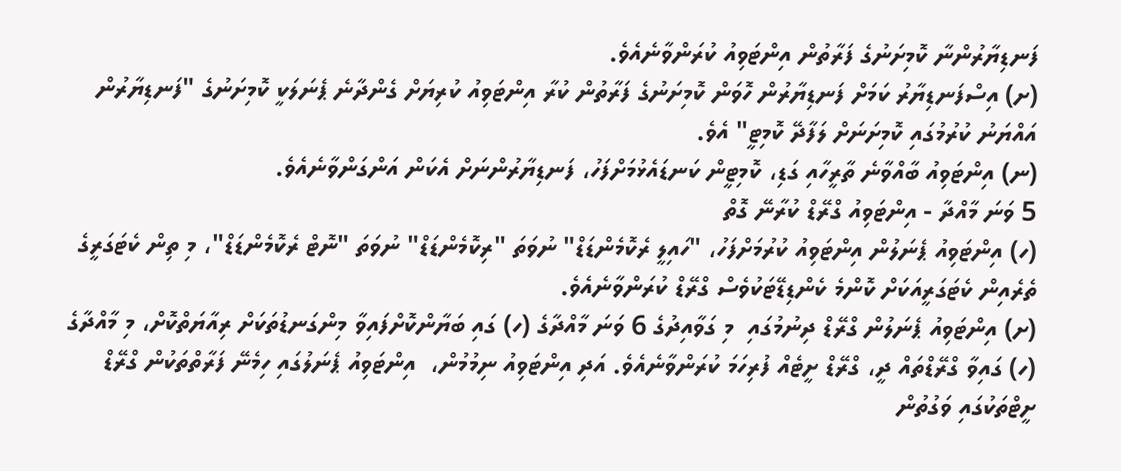ފަނޑިޔާރުންނާ ކޮމިށަނުގެ ފަރާތުން އިންޓަވިއު ކުރަންވާނެއެވެ.
(ށ) އިސްފަނޑިޔާރު ކަމަށް ފަނޑިޔާރުން ހޮވަން ކޮމިށަނުގެ ފަރާތުން ކުރާ އިންޓަވިއު ކުރިޔަށް ގެންދާނެ ޕެނަލަކީ ކޮމިށަނުގެ "ފަނޑިޔާރުން އައްޔަނު ކުރުމުގައި ކޮމިށަނަށް ލަފާދޭ ކޮމިޓީ" އެވެ.
(ނ) އިންޓަވިއު ބާއްވާނެ ތާރީހާއި ގަޑި، ކޮމިޓީން ކަނޑައެޅުމަށްފަހު، ފަނޑިޔާރުންނަށް އެކަން އަންގަންވާނެއެވެ.
5 ވަނަ މާއްދާ - އިންޓަވިއު ގްރޭޑް ކުރާނޭ ގޮތް
(ހ) އިންޓަވިއު ޕެނަލުން އިންޓަވިއު ކުރުމަށްފަހު، "ހައިލީ ރެކޮމެންޑަޑް" ނުވަތަ "ރިކޮމެންޑަޑް" ނުވަތަ "ނޮޓް ރެކޮމެންޑަޑް"، މި ތިން ކެޓަގަރީގެ ތެރެއިން ކެޓަގަރީއަކަށް ކޮންމެ ކެންޑިޑޭޓަކުވެސް ގްރޭޑް ކުރަންވާނެއެވެ.
(ށ) އިންޓަވިއު ޕެނަލުން ގްރޭޑް ދިނުމުގައި  މި ގަވާއިދުގެ 6 ވަނަ މާއްދާގެ (ހ) ގައި ބަޔާންކޮށްފައިވާ މިންގަނޑުތަކަށް ރިއާޔަތްކޮށް، މި މާއްދާގެ (ހ) ގައިވާ ގްރޭޑްތައް ދީ، ގްރޭޑް ށީޓެއް ފުރިހަމަ ކުރަންވާނެއެވެ. އަދި އިންޓަވިއު ނިމުމުން،  އިންޓަވިއު ޕެނަލުގައި ހިމެނޭ ފަރާތްތަކުން ގްރޭޑް ށީޓްތަކުގައި ވަގުތުން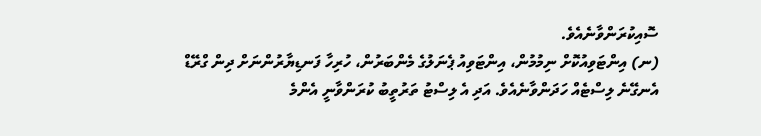ސޮއިކުރަންވާނެއެވެ.
(ނ) އިންޓަވިއުކޮށް ނިމުމުން، އިންޓަވިއު ޕެނަލުގެ މެންބަރުން، ހުރިހާ ފަނޑިޔާރުންނަށް ދިން ގްރޭޑް އެނގޭނެ ލިސްޓެއް ހަދަންވާނެއެވެ. އަދި އެ ލިސްޓު ތަރުތީބު ކުރަންވާނީ އެންމެ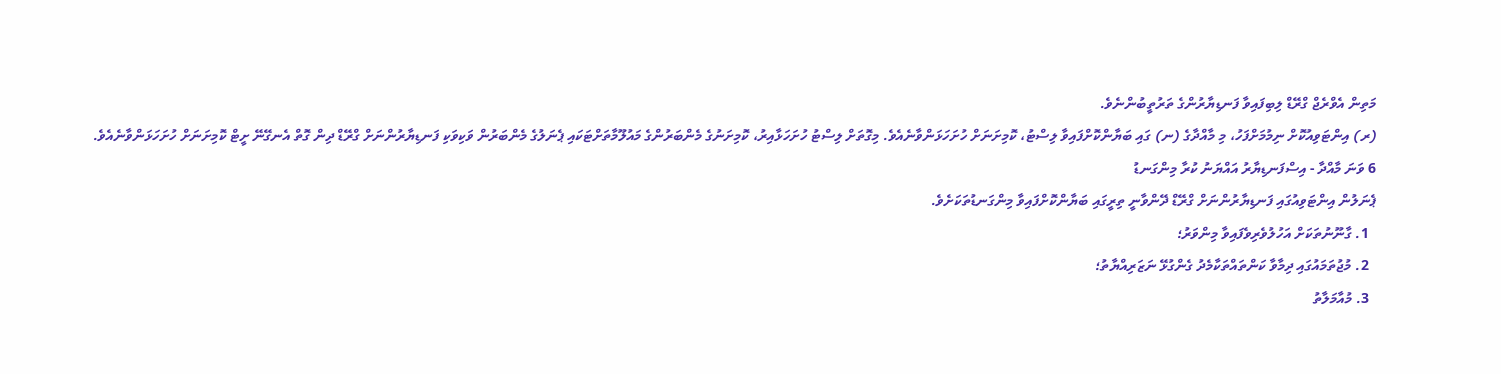މަތިން އެވްރެޖް ގްރޭޑް ލިބިފައިވާ ފަނޑިޔާރުންގެ ތަރުތީބުންނެވެ.
(ރ) އިންޓަވިއުކޮށް ނިމުމަށްފަހު، މި މާއްދާގެ (ނ) ގައި ބަޔާންކޮށްފައިވާ ލިސްޓު، ކޮމިށަނަށް ހުށަހަޅަންވާނެއެވެ. މިގޮތަށް ލިސްޓު ހުށަހަޅާއިރު، ކޮމިށަނުގެ މެންބަރުންގެ މައުލޫމާތަށްޓަކައި ޕެނަލުގެ މެންބަރުން ވަކިވަކި ފަނޑިޔާރުންނަށް ގްރޭޑް ދިން ގޮތް އެނގޭނޭ ށީޓް ކޮމިށަނަށް ހުށަހަޅަންވާނެއެވެ.
6 ވަނަ މާއްދާ - އިސްފަނޑިޔާރު އައްޔަނު ކުރާ މިންގަނޑު
ޕެނަލުން އިންޓަވިއުގައި ފަނޑިޔާރުންނަށް ގްރޭޑް ދޭންވާނީ ތިރީގައި ބަޔާންކޮށްފައިވާ މިންގަނޑުތަކަށެވެ.
  1. ގާނޫނުތަކަށް އަހުލުވެރިވެފައިވާ މިންވަރު؛
  2. މުޖުތަމައުގައި ދިމާވާ ކަންތައްތަކާމެދު ގެންގުޅޭ ނަޒަރިއްޔާތު؛
  3. މުއާމަލާތު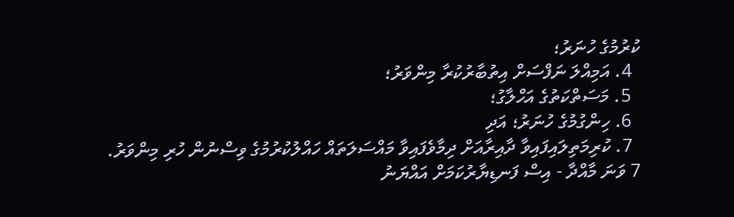ކުރުމުގެ ހުނަރު؛
  4. އަމިއްލަ ނަފްސަށް އިތުބާރުކުރާ މިންވަރު؛
  5. މަސަތްކަތުގެ އަހްލާގު؛
  6. ހިންގުމުގެ ހުނަރު؛ އަދި
  7. ކުރިމަތިލައިފައިވާ ދާއިރާއަށް ދިމާވެފައިވާ މައްސަލަތައް ހައްލުކުރުމުގެ ވިސްނުން ހުރި މިންވަރު.
7 ވަނަ މާއްދާ - އިސް ފަނޑިޔާރުކަމަށް އައްޔަނު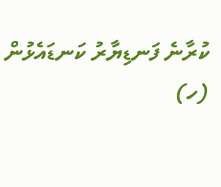ކުރާނެ ފަނޑިޔާރު ކަނޑައެޅުން
(ހ)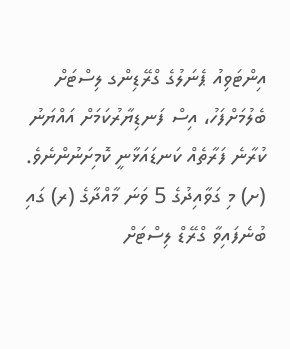އިންޓަވިއު ޕެނަލުގެ ގްރޭޑިންގ ލިސްޓަށް ބެލުމަށްފަހު، އިސް ފަނޑިޔާރުކަމަށް އައްޔަނު ކުރާނެ ފަރާތެއް ކަނޑައަޅާނީ ކޮމިށަނުންނެވެ.
(ށ) މި ގަވާއިދުގެ 5 ވަނަ މާއްދާގެ (ރ) ގައި ބުނެފައިވާ ގްރޭޑް ލިސްޓަށް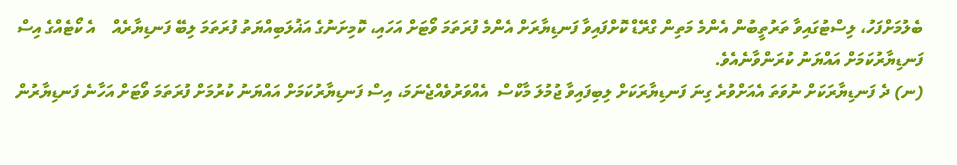ބެލުމަށްފަހު، ލިސްޓުގައިވާ ތަރުތީބުން އެންމެ މަތިން ގްރޭޑް ކޮށްފައިވާ ފަނޑިޔާރަށް އެންމެ ފުރަތަމަ ވޯޓަށް އަހައި، ކޮމިށަނުގެ އަޣުލަބިއްޔަތު ފުރަތަމަ ލިބޭ ފަނޑިޔާރެއް    އެ ކޯޓެއްގެ އިސް ފަނޑިޔާރުކަމަށް އައްޔަނު ކުރަންވާނެއެވެ.
(ނ) ދެ ފަނޑިޔާރަކަށް ނުވަތަ އެއަށްވުރެ ގިނަ ފަނޑިޔާރަކަށް ލިބިފައިވާ ޖުމުލަ މާކްސް  އެއްވަރުވެއްޖެނަމަ، އިސް ފަނޑިޔާރުކަމަށް އައްޔަނު ކުރުމަށް ފުރަތަމަ ވޯޓަށް އަހާނެ ފަނޑިޔާރުން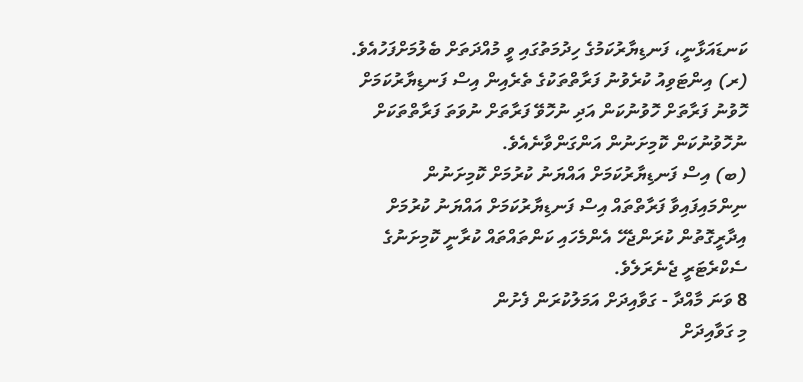ކަނޑައަޅާނީ، ފަނޑިޔާރުކަމުގެ ހިދުމަތުގައި ވީ މުއްދަތަށް ބެލުމަށްފަހުއެވެ.
(ރ) އިންޓަވިއު ކުރެވުނު ފަރާތްތަކުގެ ތެރެއިން އިސް ފަނޑިޔާރުކަމަށް ހޮވުނު ފަރާތަށް ހޮވުނުކަން އަދި ނުހޮވޭ ފަރާތަށް ނުވަތަ ފަރާތްތަކަށް ނުހޮވުނުކަން ކޮމިށަނުން އަންގަންވާނެއެވެ.
(ބ) އިސް ފަނޑިޔާރުކަމަށް އައްޔަނު ކުރުމަށް ކޮމިށަނުން ނިންމައިފައިވާ ފަރާތްތައް އިސް ފަނޑިޔާރުކަމަށް އައްޔަނު ކުރުމަށް އިދާރީގޮތުން ކުރަންޖެހޭ އެންމެހައި ކަންތައްތައް ކުރާނީ ކޮމިށަނުގެ ސެކްރެޓަރީ ޖެނެރަލެވެ.
8 ވަނަ މާއްދާ - ގަވާއިދަށް އަމަލުކުރަން ފެށުން
މި ގަވާއިދަށް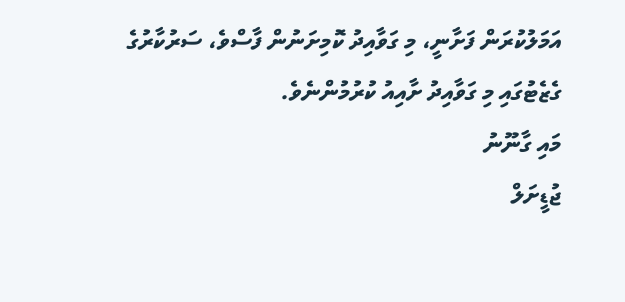އަމަލުކުރަން ފަށާނީ، މި ގަވާއިދު ކޮމިށަނުން ފާސްވެ، ސަރުކާރުގެ ގެޒެޓުގައި މި ގަވާއިދު ށާއިއު ކުރުމުންނެވެ.
މައި ގާނޫނު
ޖުޑީށަލް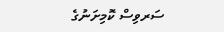ސަރވިސް ކޮމިށަނުގެ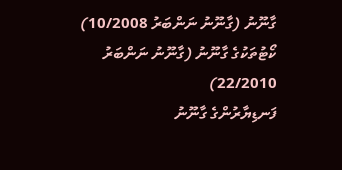ގާނޫނު (ގާނޫނު ނަންބަރު 10/2008)
ކޯޓުތަކުގެ ގާނޫނު (ގާނޫނު ނަންބަރު 22/2010)
ފަނޑިޔާރުންގެ ގާނޫނު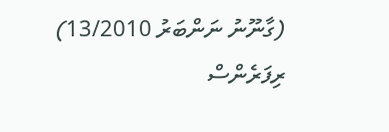(ގާނޫނު ނަންބަރު 13/2010)
ރިފަރެންސް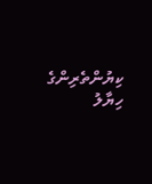ކިޔުންތެރިންގެ ހިޔާލު